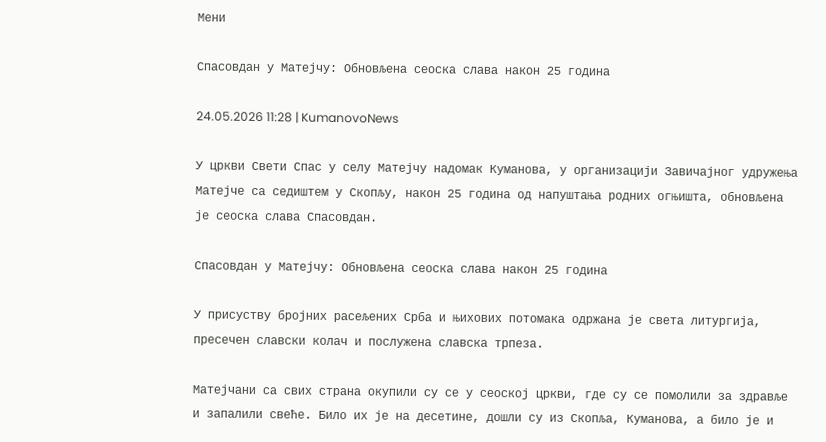Мени

Спасовдан у Матејчу: Обновљена сеоска слава након 25 година

24.05.2026 11:28 | KumanovoNews

У цркви Свети Спас у селу Матејчу надомак Куманова, у организацији Завичајног удружења Матејче са седиштем у Скопљу, након 25 година од напуштања родних огњишта, обновљена је сеоска слава Спасовдан.

Спасовдан у Матејчу: Обновљена сеоска слава након 25 година

У присуству бројних расељених Срба и њихових потомака одржана је света литургија, пресечен славски колач и послужена славска трпеза.

Матејчани са свих страна окупили су се у сеоској цркви, где су се помолили за здравље и запалили свеће. Било их је на десетине, дошли су из Скопља, Куманова, а било је и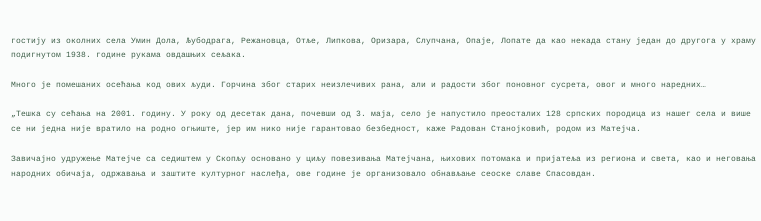гостију из околних села Умин Дола, Љубодрага, Режановца, Отље, Липкова, Оризара, Слупчана, Опаје, Лопате да као некада стану један до другога у храму подигнутом 1938. године рукама овдашњих сељака.

Много је помешаних осећања код ових људи. Горчина због старих неизлечивих рана, али и радости због поновног сусрета, овог и много наредних…

„Тешка су сећања на 2001. годину. У року од десетак дана, почевши од 3. маја, село је напустило преосталих 128 српских породица из нашег села и више се ни једна није вратило на родно огњиште, јер им нико није гарантовао безбедност, каже Радован Станојковић, родом из Матејча.

Завичајно удружење Матејче са седиштем у Скопљу основано у циљу повезивања Матејчана, њихових потомака и пријатеља из региона и света, као и неговања народних обичаја, одржавања и заштите културног наслеђа, ове године је организовало обнављање сеоске славе Спасовдан.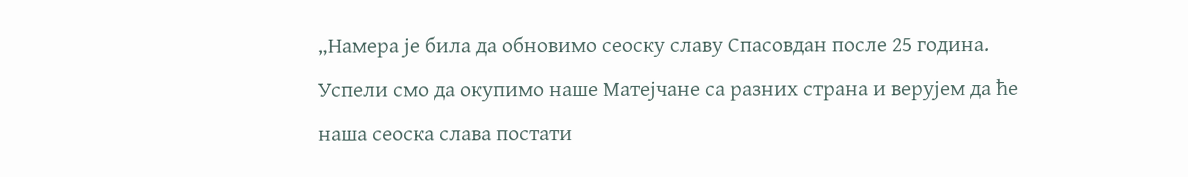„Намера је била да обновимо сеоску славу Спасовдан после 25 година. Успели смо да окупимо наше Матејчане са разних страна и верујем да ће наша сеоска слава постати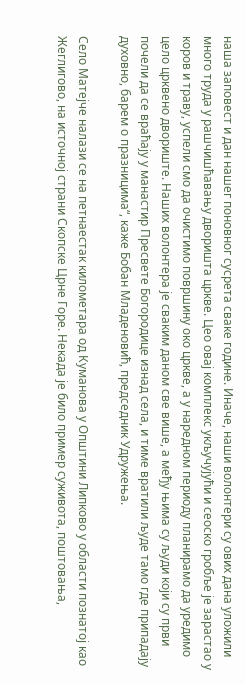наша заповест и дан нашег поновног сусрета сваке године. Иначе, наши волонтери су ових дана уложили много труда у рашчишћавању дворишта цркве. Цео овај комплекс укључујући и сеоско гробље је зарастао у коров и траву, успели смо да очистимо површину око цркве, а у наредном периоду планирамо да уредимо цело црквено двориште. Наших волонтера је сваким даном све више, а међу њима су људи који су први почели да се враћају у манастир Пресвете Богородице изнад села, и тиме вратили људе тамо где припадају духовно, барем о празницима“, каже Бобан Младеновић, председник Удружења.

Село Матејче налази се на петнаестак километара од Куманова у Општини Липково у области познатој као Жеглигово, на источној страни Скопске Црне Горе. Некада је било пример суживота, поштовања,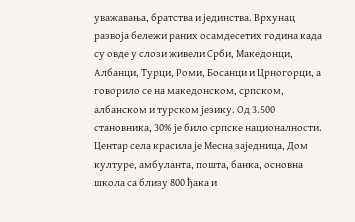уважавања, братства и јединства. Врхунац развоја бележи раних осамдесетих година када су овде у слози живели Срби, Македонци, Албанци, Турци, Роми, Босанци и Црногорци, а говорило се на македонском, српском, албанском и турском језику. Од 3.500 становника, 30% је било српске националности. Центар села красила је Месна заједница, Дом културе, амбуланта, пошта, банка, основна школа са близу 800 ђака и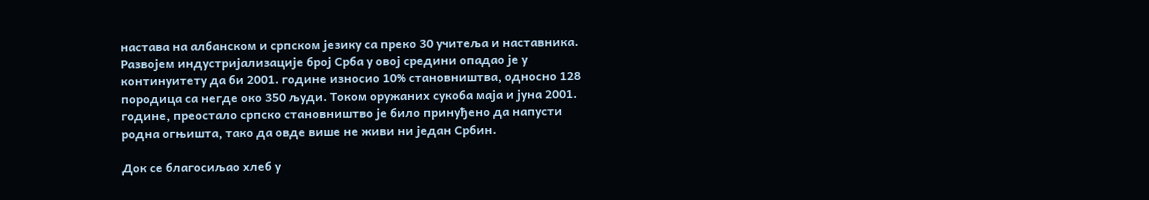настава на албанском и српском језику са преко 30 учитеља и наставника. Развојем индустријализације број Срба у овој средини опадао је у континуитету да би 2001. године износио 10% становништва, односно 128 породица са негде око 350 људи. Током оружаних сукоба маја и јуна 2001. године, преостало српско становништво је било принуђено да напусти родна огњишта, тако да овде више не живи ни један Србин.

Док се благосиљао хлеб у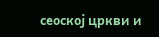сеоској цркви и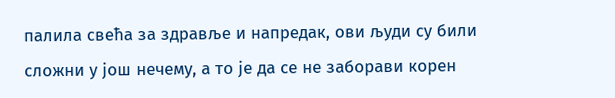палила свећа за здравље и напредак, ови људи су били сложни у још нечему, а то је да се не заборави корен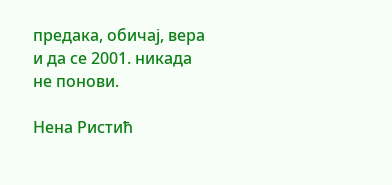предака, обичај, вера и да се 2001. никада не понови.

Нена Ристић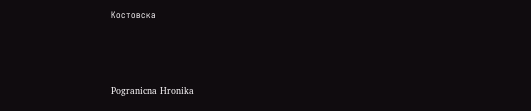Костовска



Pogranicna Hronika